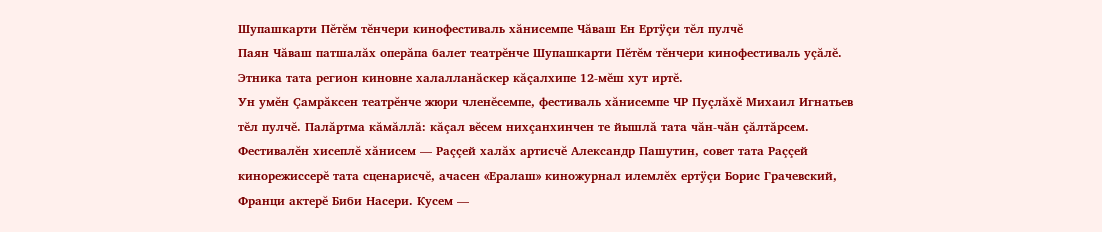Шупашкарти Пĕтĕм тĕнчери кинофестиваль хăнисемпе Чăваш Ен Ертÿçи тĕл пулчĕ
Паян Чăваш патшалăх оперăпа балет театрĕнче Шупашкарти Пĕтĕм тĕнчери кинофестиваль уçăлĕ. Этника тата регион киновне халалланăскер кăçалхипе 12-мĕш хут иртĕ.
Ун умĕн Çамрăксен театрĕнче жюри членĕсемпе, фестиваль хăнисемпе ЧР Пуçлăхĕ Михаил Игнатьев тĕл пулчĕ. Палăртма кăмăллă: кăçал вĕсем нихçанхинчен те йышлă тата чăн-чăн çăлтăрсем. Фестивалĕн хисеплĕ хăнисем — Раççей халăх артисчĕ Александр Пашутин, совет тата Раççей кинорежиссерĕ тата сценарисчĕ, ачасен «Ералаш» киножурнал илемлĕх ертÿçи Борис Грачевский, Франци актерĕ Биби Насери. Кусем —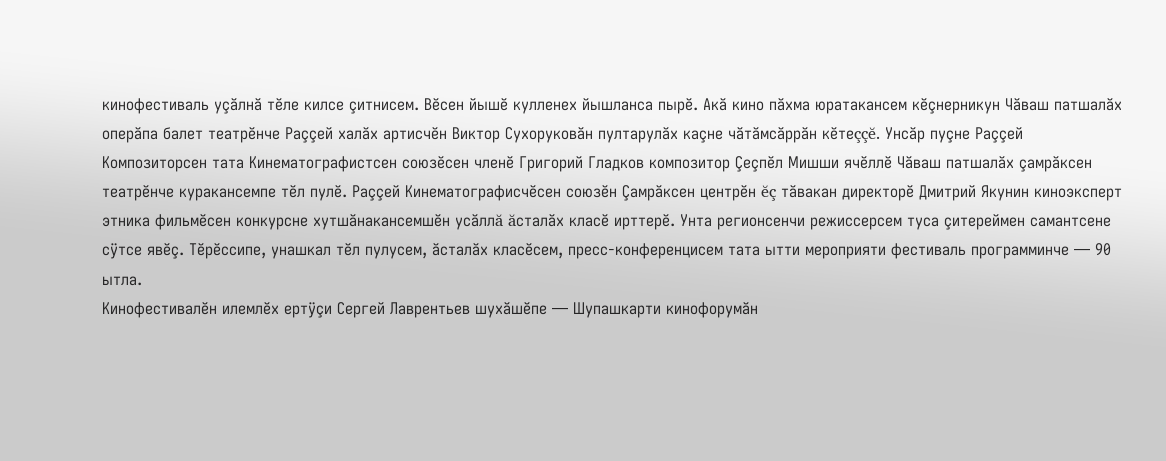кинофестиваль уçăлнă тĕле килсе çитнисем. Вĕсен йышĕ кулленех йышланса пырĕ. Акă кино пăхма юратакансем кĕçнерникун Чăваш патшалăх оперăпа балет театрĕнче Раççей халăх артисчĕн Виктор Сухоруковăн пултарулăх каçне чăтăмсăррăн кĕтеççĕ. Унсăр пуçне Раççей Композиторсен тата Кинематографистсен союзĕсен членĕ Григорий Гладков композитор Çеçпĕл Мишши ячĕллĕ Чăваш патшалăх çамрăксен театрĕнче куракансемпе тĕл пулĕ. Раççей Кинематографисчĕсен союзĕн Çамрăксен центрĕн ĕç тăвакан директорĕ Дмитрий Якунин киноэксперт этника фильмĕсен конкурсне хутшăнакансемшĕн усăллă ăсталăх класĕ ирттерĕ. Унта регионсенчи режиссерсем туса çитереймен самантсене сÿтсе явĕç. Тĕрĕссипе, унашкал тĕл пулусем, ăсталăх класĕсем, пресс-конференцисем тата ытти мероприяти фестиваль программинче — 90 ытла.
Кинофестивалĕн илемлĕх ертÿçи Сергей Лаврентьев шухăшĕпе — Шупашкарти кинофорумăн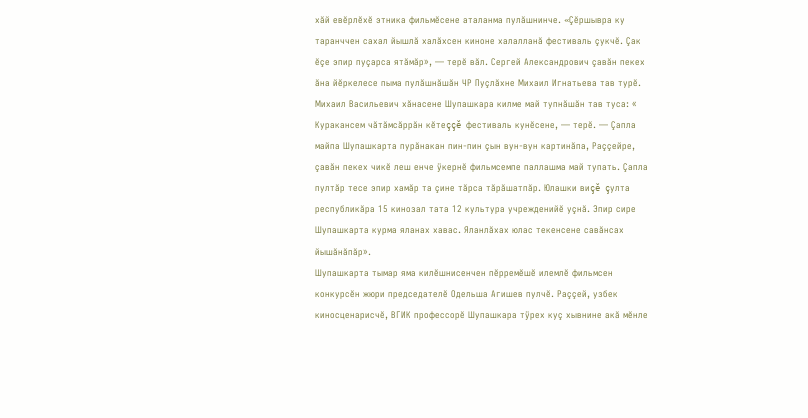хăй евĕрлĕхĕ этника фильмĕсене аталанма пулăшнинче. «Çĕршывра ку таранччен сахал йышлă халăхсен киноне халалланă фестиваль çукчĕ. Çак ĕçе эпир пуçарса ятăмăр», — терĕ вăл. Сергей Александрович çавăн пекех ăна йĕркелесе пыма пулăшнăшăн ЧР Пуçлăхне Михаил Игнатьева тав турĕ.
Михаил Васильевич хăнасене Шупашкара килме май тупнăшăн тав туса: « Куракансем чăтăмсăррăн кĕтеççĕ фестиваль кунĕсене, — терĕ. — Çапла майпа Шупашкарта пурăнакан пин-пин çын вун-вун картинăпа, Раççейре, çавăн пекех чикĕ леш енче ÿкернĕ фильмсемпе паллашма май тупать. Çапла пултăр тесе эпир хамăр та çине тăрса тăрăшатпăр. Юлашки виçĕ çулта республикăра 15 кинозал тата 12 культура учрежденийĕ уçнă. Эпир сире Шупашкарта курма яланах хавас. Яланлăхах юлас текенсене савăнсах йышăнăпăр».
Шупашкарта тымар яма килĕшнисенчен пĕрремĕшĕ илемлĕ фильмсен конкурсĕн жюри председателĕ Одельша Агишев пулчĕ. Раççей, узбек киносценарисчĕ, ВГИК профессорĕ Шупашкара тÿрех куç хывнине акă мĕнле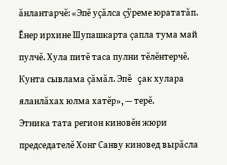ăнлантарчĕ: «Эпĕ уçăлса çÿреме юрататăп. Ĕнер ирхине Шупашкарта çапла тума май пулчĕ. Хула питĕ таса пулни тĕлĕнтерчĕ. Кунта сывлама çăмăл. Эпĕ çак хулара яланлăхах юлма хатĕр», — терĕ.
Этника тата регион киновĕн жюри председателĕ Хонг Санву киновед вырăсла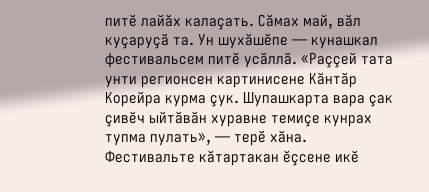питĕ лайăх калаçать. Сăмах май, вăл куçаруçă та. Ун шухăшĕпе — кунашкал фестивальсем питĕ усăллă. «Раççей тата унти регионсен картинисене Кăнтăр Корейра курма çук. Шупашкарта вара çак çивĕч ыйтăвăн хуравне темиçе кунрах тупма пулать», — терĕ хăна.
Фестивальте кăтартакан ĕçсене икĕ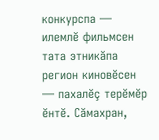конкурспа — илемлĕ фильмсен тата этникăпа регион киновĕсен — пахалĕç терĕмĕр ĕнтĕ. Сăмахран,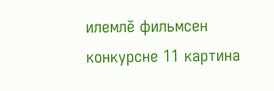илемлĕ фильмсен конкурсне 11 картина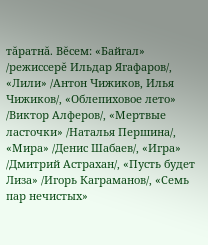тăратнă. Вĕсем: «Байгал» /режиссерĕ Ильдар Ягафаров/, «Лили» /Антон Чижиков, Илья Чижиков/, «Облепиховое лето» /Виктор Алферов/, «Мертвые ласточки» /Наталья Першина/, «Мира» /Денис Шабаев/, «Игра» /Дмитрий Астрахан/, «Пусть будет Лиза» /Игорь Каграманов/, «Семь пар нечистых»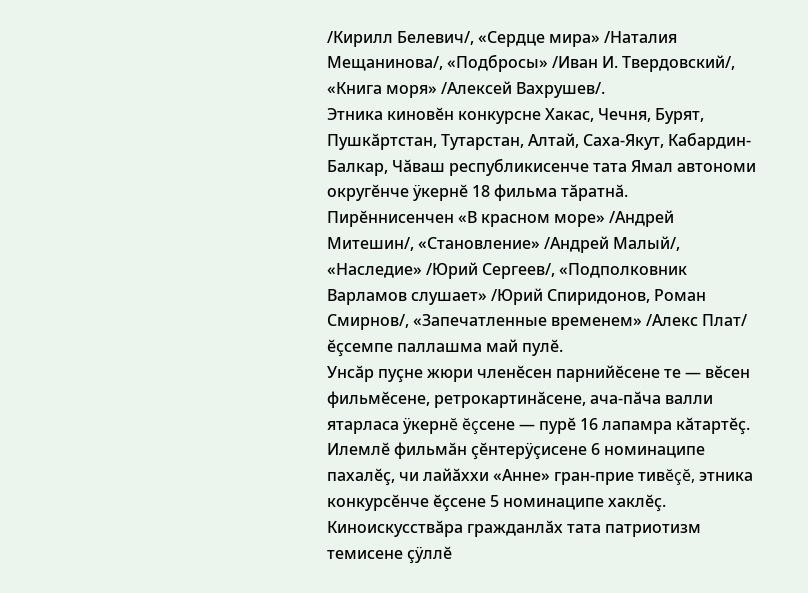/Кирилл Белевич/, «Сердце мира» /Наталия Мещанинова/, «Подбросы» /Иван И. Твердовский/, «Книга моря» /Алексей Вахрушев/.
Этника киновĕн конкурсне Хакас, Чечня, Бурят, Пушкăртстан, Тутарстан, Алтай, Саха-Якут, Кабардин-Балкар, Чăваш республикисенче тата Ямал автономи округĕнче ÿкернĕ 18 фильма тăратнă. Пирĕннисенчен «В красном море» /Андрей Митешин/, «Становление» /Андрей Малый/, «Наследие» /Юрий Сергеев/, «Подполковник Варламов слушает» /Юрий Спиридонов, Роман Смирнов/, «Запечатленные временем» /Алекс Плат/ ĕçсемпе паллашма май пулĕ.
Унсăр пуçне жюри членĕсен парнийĕсене те — вĕсен фильмĕсене, ретрокартинăсене, ача-пăча валли ятарласа ÿкернĕ ĕçсене — пурĕ 16 лапамра кăтартĕç.
Илемлĕ фильмăн çĕнтерÿçисене 6 номинаципе пахалĕç, чи лайăххи «Анне» гран-прие тивĕçĕ, этника конкурсĕнче ĕçсене 5 номинаципе хаклĕç.
Киноискусствăра гражданлăх тата патриотизм темисене çÿллĕ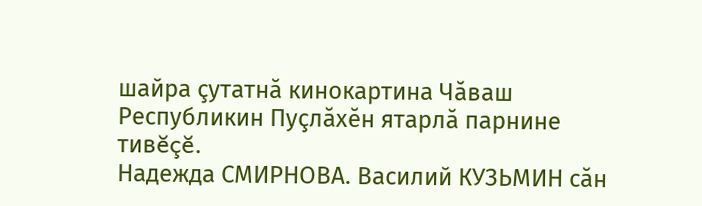шайра çутатнă кинокартина Чăваш Республикин Пуçлăхĕн ятарлă парнине тивĕçĕ.
Надежда СМИРНОВА. Василий КУЗЬМИН сăн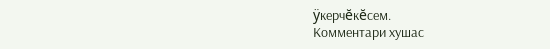ÿкерчĕкĕсем.
Комментари хушас